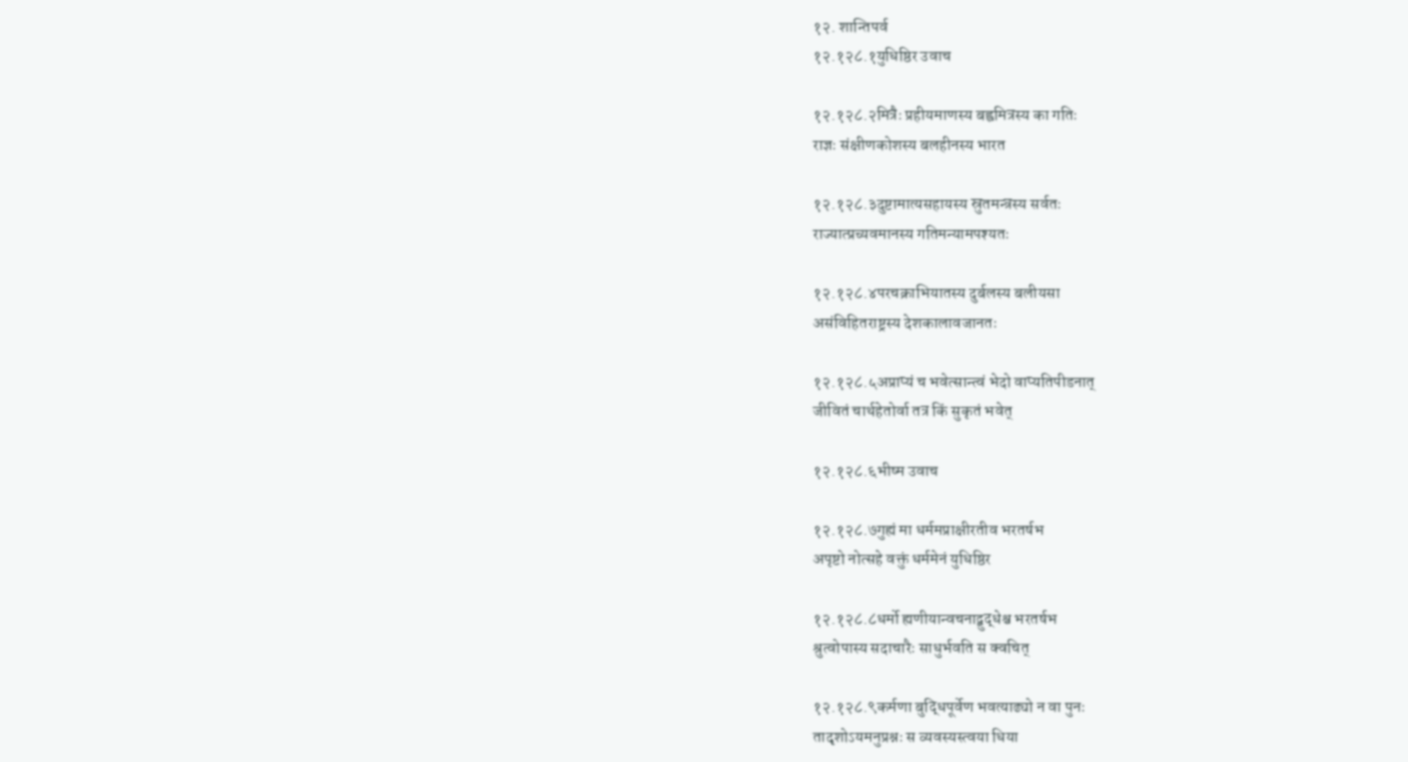१२. शान्तिपर्व
१२.१२८.१युधिष्ठिर उवाच

१२.१२८.२मित्रैः प्रहीयमाणस्य बह्वमित्रस्य का गतिः
राज्ञः संक्षीणकोशस्य बलहीनस्य भारत

१२.१२८.३दुष्टामात्यसहायस्य स्रुतमन्त्रस्य सर्वतः
राज्यात्प्रच्यवमानस्य गतिमन्यामपश्यतः

१२.१२८.४परचक्राभियातस्य दुर्बलस्य बलीयसा
असंविहितराष्ट्रस्य देशकालावजानतः

१२.१२८.५अप्राप्यं च भवेत्सान्त्वं भेदो वाप्यतिपीडनात्
जीवितं चार्थहेतोर्वा तत्र किं सुकृतं भवेत्

१२.१२८.६भीष्म उवाच

१२.१२८.७गुह्यं मा धर्ममप्राक्षीरतीव भरतर्षभ
अपृष्टो नोत्सहे वक्तुं धर्ममेनं युधिष्ठिर

१२.१२८.८धर्मो ह्यणीयान्वचनाद्बुद्धेश्च भरतर्षभ
श्रुत्वोपास्य सदाचारैः साधुर्भवति स क्वचित्

१२.१२८.९कर्मणा बुद्धिपूर्वेण भवत्याढ्यो न वा पुनः
तादृशोऽयमनुप्रश्नः स व्यवस्यस्त्वया धिया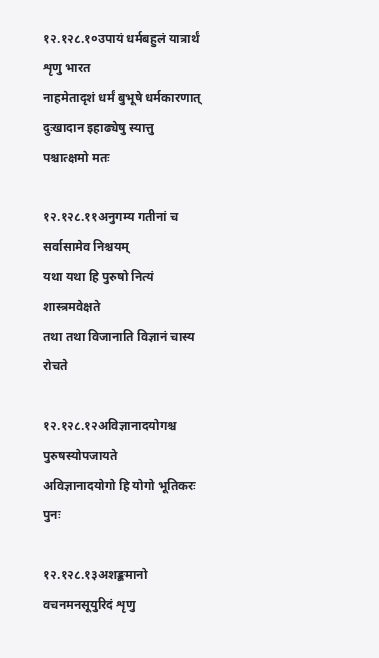१२.१२८.१०उपायं धर्मबहुलं यात्रार्थं शृणु भारत
नाहमेतादृशं धर्मं बुभूषे धर्मकारणात्
दुःखादान इहाढ्येषु स्यात्तु पश्चात्क्षमो मतः

१२.१२८.११अनुगम्य गतीनां च सर्वासामेव निश्चयम्
यथा यथा हि पुरुषो नित्यं शास्त्रमवेक्षते
तथा तथा विजानाति विज्ञानं चास्य रोचते

१२.१२८.१२अविज्ञानादयोगश्च पुरुषस्योपजायते
अविज्ञानादयोगो हि योगो भूतिकरः पुनः

१२.१२८.१३अशङ्कमानो वचनमनसूयुरिदं शृणु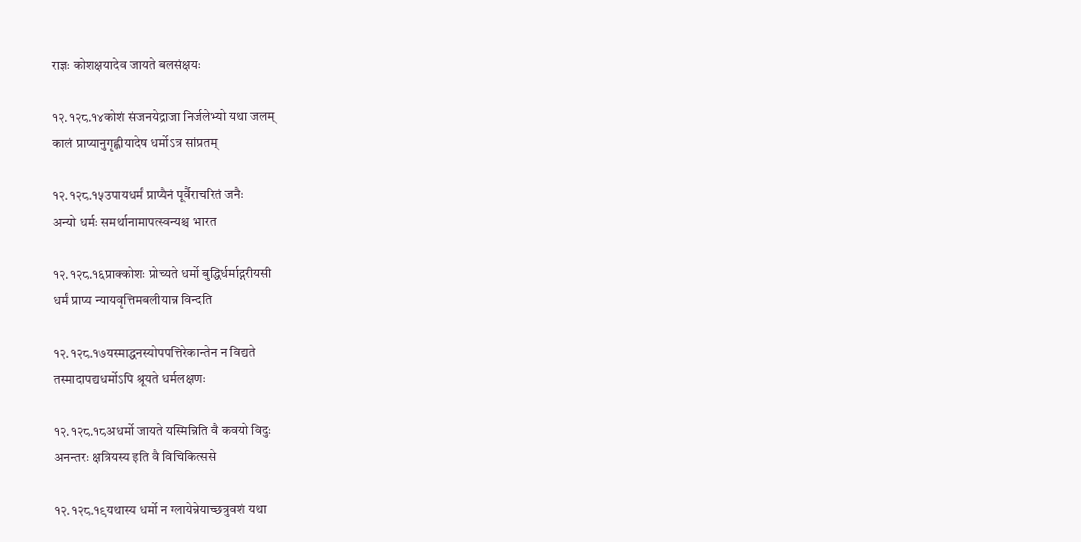राज्ञः कोशक्षयादेव जायते बलसंक्षयः

१२.१२८.१४कोशं संजनयेद्राजा निर्जलेभ्यो यथा जलम्
कालं प्राप्यानुगृह्णीयादेष धर्मोऽत्र सांप्रतम्

१२.१२८.१५उपायधर्मं प्राप्यैनं पूर्वैराचरितं जनैः
अन्यो धर्मः समर्थानामापत्स्वन्यश्च भारत

१२.१२८.१६प्राक्कोशः प्रोच्यते धर्मो बुद्धिर्धर्माद्गरीयसी
धर्मं प्राप्य न्यायवृत्तिमबलीयान्न विन्दति

१२.१२८.१७यस्माद्धनस्योपपत्तिरेकान्तेन न विद्यते
तस्मादापद्यधर्मोऽपि श्रूयते धर्मलक्षणः

१२.१२८.१८अधर्मो जायते यस्मिन्निति वै कवयो विदुः
अनन्तरः क्षत्रियस्य इति वै विचिकित्ससे

१२.१२८.१९यथास्य धर्मो न ग्लायेन्नेयाच्छत्रुवशं यथा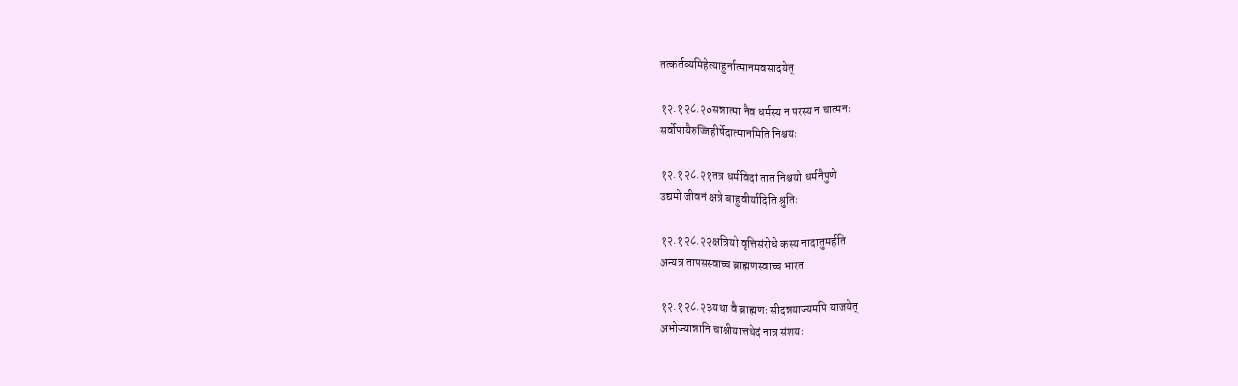तत्कर्तव्यमिहेत्याहुर्नात्मानमवसादयेत्

१२.१२८.२०सन्नात्मा नैव धर्मस्य न परस्य न चात्मनः
सर्वोपायैरुज्जिहीर्षेदात्मानमिति निश्चयः

१२.१२८.२१तत्र धर्मविदां तात निश्चयो धर्मनैपुणे
उद्यमो जीवनं क्षत्रे बाहुवीर्यादिति श्रुतिः

१२.१२८.२२क्षत्रियो वृत्तिसंरोधे कस्य नादातुमर्हति
अन्यत्र तापसस्वाच्च ब्राह्मणस्वाच्च भारत

१२.१२८.२३यथा वै ब्राह्मणः सीदन्नयाज्यमपि याजयेत्
अभोज्यान्नानि चाश्नीयात्तथेदं नात्र संशयः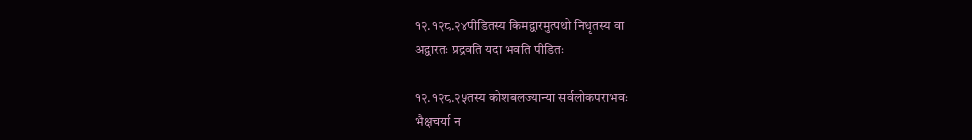१२.१२८.२४पीडितस्य किमद्वारमुत्पथो निधृतस्य वा
अद्वारतः प्रद्रवति यदा भवति पीडितः

१२.१२८.२५तस्य कोशबलज्यान्या सर्वलोकपराभवः
भैक्षचर्या न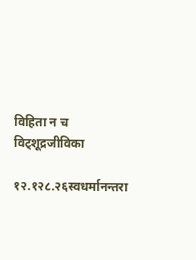विहिता न च विट्शूद्रजीविका

१२.१२८.२६स्वधर्मानन्तरा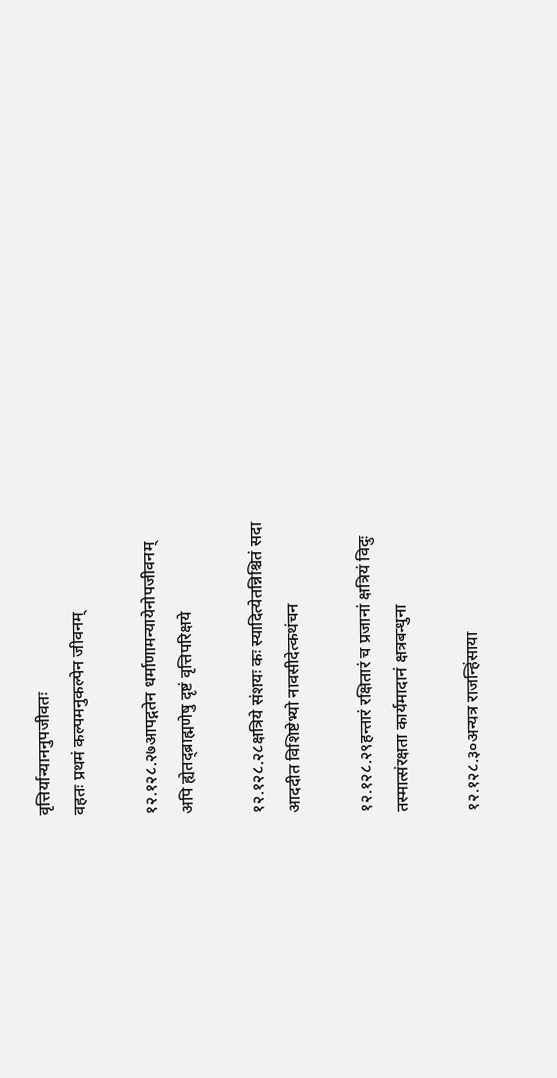वृत्तिर्यान्याननुपजीवतः
वहतः प्रथमं कल्पमनुकल्पेन जीवनम्

१२.१२८.२७आपद्गतेन धर्माणामन्यायेनोपजीवनम्
अपि ह्येतद्ब्राह्मणेषु दृष्टं वृत्तिपरिक्षये

१२.१२८.२८क्षत्रिये संशयः कः स्यादित्येतन्निश्चितं सदा
आददीत विशिष्टेभ्यो नावसीदेत्कथंचन

१२.१२८.२९हन्तारं रक्षितारं च प्रजानां क्षत्रियं विदुः
तस्मात्संरक्षता कार्यमादानं क्षत्रबन्धुना

१२.१२८.३०अन्यत्र राजन्हिंसाया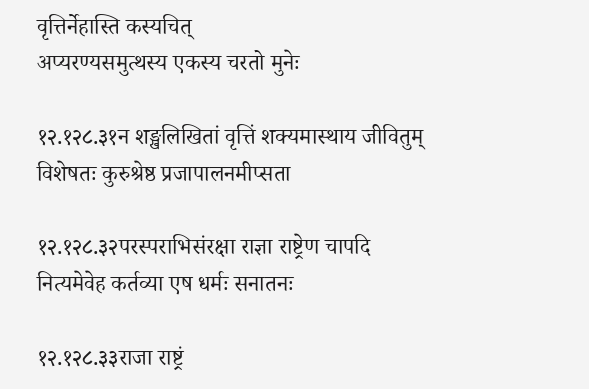वृत्तिर्नेहास्ति कस्यचित्
अप्यरण्यसमुत्थस्य एकस्य चरतो मुनेः

१२.१२८.३१न शङ्खलिखितां वृत्तिं शक्यमास्थाय जीवितुम्
विशेषतः कुरुश्रेष्ठ प्रजापालनमीप्सता

१२.१२८.३२परस्पराभिसंरक्षा राज्ञा राष्ट्रेण चापदि
नित्यमेवेह कर्तव्या एष धर्मः सनातनः

१२.१२८.३३राजा राष्ट्रं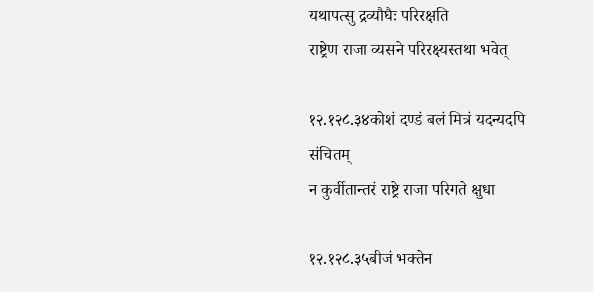यथापत्सु द्रव्यौघैः परिरक्षति
राष्ट्रेण राजा व्यसने परिरक्ष्यस्तथा भवेत्

१२.१२८.३४कोशं दण्डं बलं मित्रं यदन्यदपि संचितम्
न कुर्वीतान्तरं राष्ट्रे राजा परिगते क्षुधा

१२.१२८.३५बीजं भक्तेन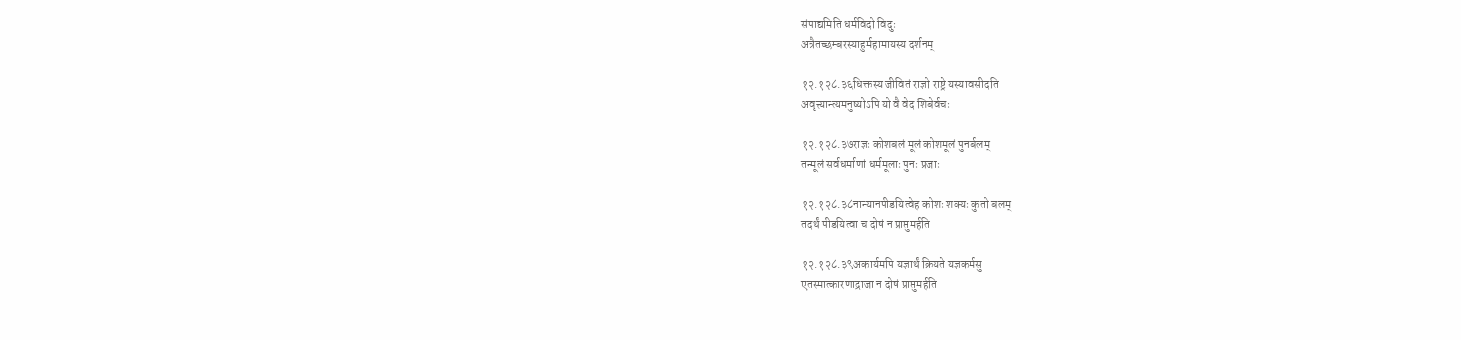संपाद्यमिति धर्मविदो विदुः
अत्रैतच्छम्बरस्याहुर्महामायस्य दर्शनम्

१२.१२८.३६धिक्तस्य जीवितं राज्ञो राष्ट्रे यस्यावसीदति
अवृत्त्यान्त्यमनुष्योऽपि यो वै वेद शिबेर्वचः

१२.१२८.३७राज्ञः कोशबलं मूलं कोशमूलं पुनर्बलम्
तन्मूलं सर्वधर्माणां धर्ममूलाः पुनः प्रजाः

१२.१२८.३८नान्यानपीडयित्वेह कोशः शक्यः कुतो बलम्
तदर्थं पीडयित्वा च दोषं न प्राप्तुमर्हति

१२.१२८.३९अकार्यमपि यज्ञार्थं क्रियते यज्ञकर्मसु
एतस्मात्कारणाद्राजा न दोषं प्राप्तुमर्हति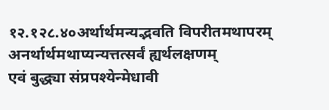१२.१२८.४०अर्थार्थमन्यद्भवति विपरीतमथापरम्
अनर्थार्थमथाप्यन्यत्तत्सर्वं ह्यर्थलक्षणम्
एवं बुद्ध्या संप्रपश्येन्मेधावी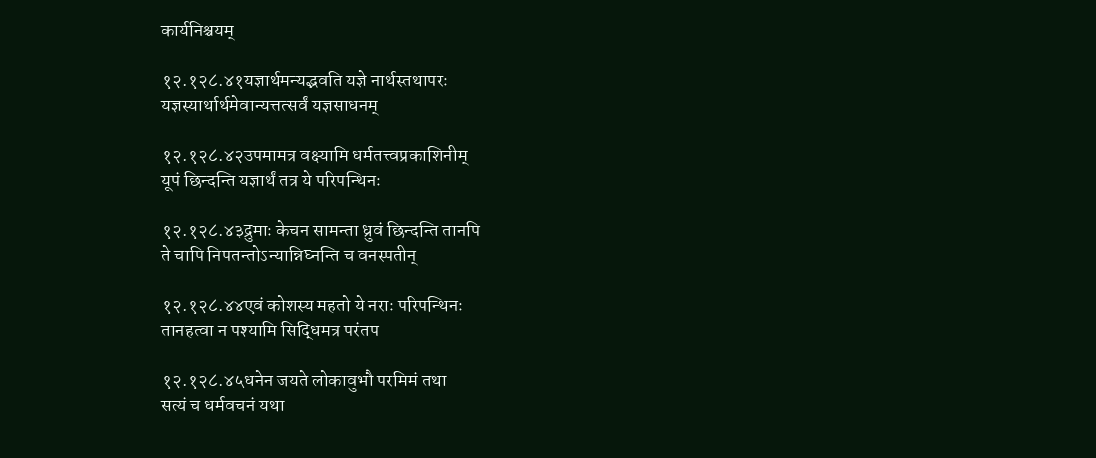कार्यनिश्चयम्

१२.१२८.४१यज्ञार्थमन्यद्भवति यज्ञे नार्थस्तथापरः
यज्ञस्यार्थार्थमेवान्यत्तत्सर्वं यज्ञसाधनम्

१२.१२८.४२उपमामत्र वक्ष्यामि धर्मतत्त्वप्रकाशिनीम्
यूपं छिन्दन्ति यज्ञार्थं तत्र ये परिपन्थिनः

१२.१२८.४३द्रुमाः केचन सामन्ता ध्रुवं छिन्दन्ति तानपि
ते चापि निपतन्तोऽन्यान्निघ्नन्ति च वनस्पतीन्

१२.१२८.४४एवं कोशस्य महतो ये नराः परिपन्थिनः
तानहत्वा न पश्यामि सिद्धिमत्र परंतप

१२.१२८.४५धनेन जयते लोकावुभौ परमिमं तथा
सत्यं च धर्मवचनं यथा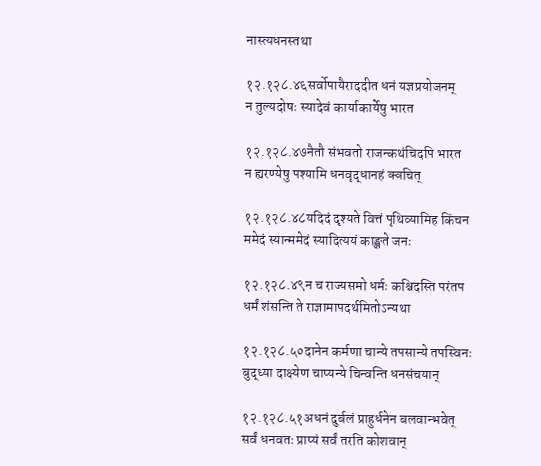नास्त्यधनस्तथा

१२.१२८.४६सर्वोपायैराददीत धनं यज्ञप्रयोजनम्
न तुल्यदोषः स्यादेवं कार्याकार्येषु भारत

१२.१२८.४७नैतौ संभवतो राजन्कथंचिदपि भारत
न ह्यरण्येषु पश्यामि धनवृद्धानहं क्वचित्

१२.१२८.४८यदिदं दृश्यते वित्तं पृथिव्यामिह किंचन
ममेदं स्यान्ममेदं स्यादित्ययं काङ्क्षते जनः

१२.१२८.४९न च राज्यसमो धर्मः कश्चिदस्ति परंतप
धर्मं शंसन्ति ते राज्ञामापदर्थमितोऽन्यथा

१२.१२८.५०दानेन कर्मणा चान्ये तपसान्ये तपस्विनः
बुद्ध्या दाक्ष्येण चाप्यन्ये चिन्वन्ति धनसंचयान्

१२.१२८.५१अधनं दुर्बलं प्राहुर्धनेन बलवान्भवेत्
सर्वं धनवतः प्राप्यं सर्वं तरति कोशवान्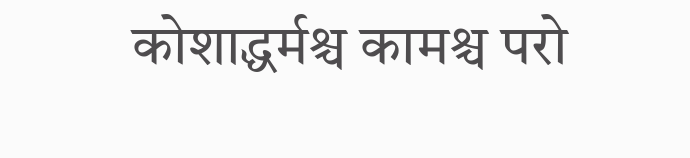कोशाद्धर्मश्च कामश्च परो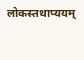लोकस्तथाप्ययम्